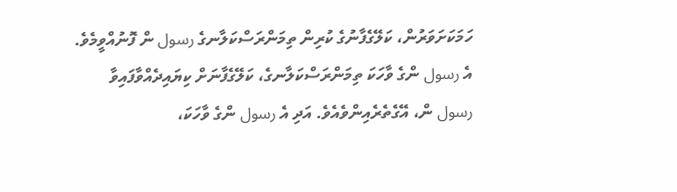ހަމަކަށަވަރުން، ކަލޭގެފާނުގެ ކުރިން ތިމަންރަސްކަލާނގެ رسول ން ފޮނުއްވީމެވެ. އެ رسول ންގެ ވާހަކަ ތިމަންރަސްކަލާނގެ، ކަލޭގެފާނަށް ކިޔައިދެއްވާފައިވާ رسول ން، އޭގެތެރެއިންވެއެވެ. އަދި އެ رسول ންގެ ވާހަކަ،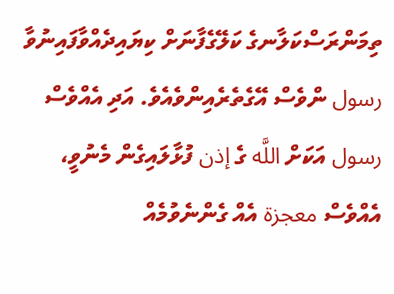ތިމަންރަސްކަލާނގެ ކަލޭގެފާނަށް ކިޔައިދެއްވާފައިނުވާ رسول ންވެސް އޭގެތެރެއިންވެއެވެ. އަދި އެއްވެސް رسول އަކަށް اللَّه ގެ إذن ފުޅާލައިގެން މެނުވީ، އެއްވެސް معجزة އެއް ގެންނެވުމެއް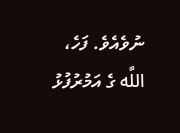ނުވެއެވެ. ފަހެ، اللَّه ގެ އަމުރުފުޅު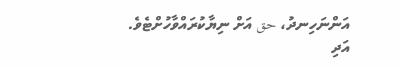އަންނަހިނދު، حق އަށް ނިޔާކުރައްވާހުށްޓެވެ. އަދި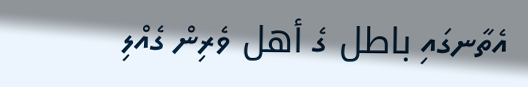އެތާނގައި باطل ގެ أهل ވެރިން ގެއްލި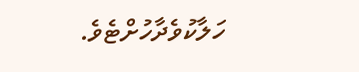ހަލާކުވެދާހުށްޓެވެ.